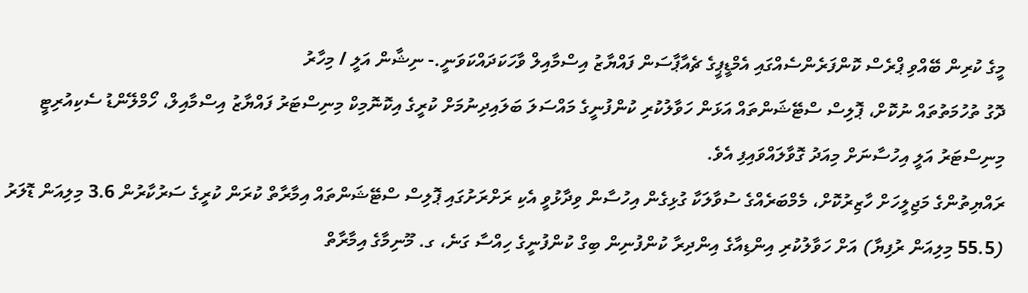މީގެ ކުރިން ބޭއްވި ޕްރެސް ކޮންފަރެންސެއްގައި އެމްޑީޕީގެ ޗެއާޕާސަން ފައްޔާޒު އިސްމާއިލް ވާހަކަދައްކަވަނީ.- ނިޝާން އަލީ / މިހާރު
ދޮގު ތުހުމަތުތައް ނުކޮށް، ޕޮލިސް ސްޓޭޝަންތައް އަޅަން ހަވާލުކުރި ކުންފުނީގެ މައްސަލަ ބަލައިދިނުމަށް ކުރީގެ އިކޮނޮމިކް މިނިސްޓަރު ފައްޔާޒު އިސްމާއިލް، ހޯމްލޭންޑު ސެކިއުރިޓީ މިނިސްޓަރު އަލީ އިހުސާނަށް މިއަދު ގޮވާލައްވައިފި އެވެ.
ރައްޔިތުންގެ މަޖިލީހަށް ހާޒިރުކޮށް، މެމްބަރެއްގެ ސުވާލަކާ ގުޅިގެން އިހުސާން ވިދާޅުވީ އެކި ރަށްރަށުގައި ޕޮލިސް ސްޓޭޝަންތައް އިމާރާތް ކުރަން ކުރީގެ ސަރުކާރުން 3.6 މިލިއަން ޑޮލަރު (55.5 މިލިއަން ރުފިޔާ) އަށް ހަވާލުކުރި އިންޑިއާގެ އިންދިރާ ކުންފުނިން ބިގް ކުންފުނީގެ ހިއްސާ ގަނެ، ގ. މޫނިމާގެ އިމާރާތް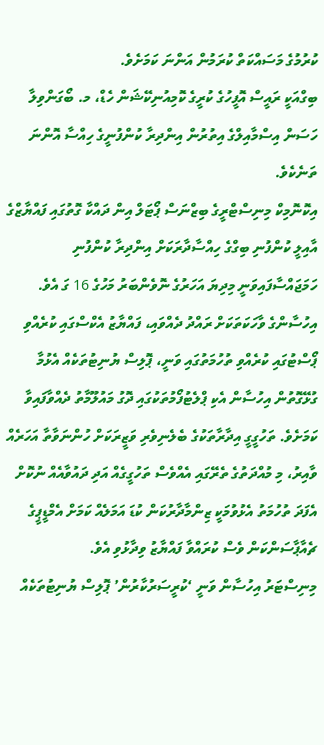ކުރުމުގެ މަސައްކަތް ކުރަމުން އަންނަ ކަމަށެވެ.
ބިގްއަކީ ރައީސް އޮފީހުގެ ކުރީގެ ކޮމިއުނިކޭޝަން ހެޑް، މ. ބޯގަންވިލާ ހަސަން އިސްމާއިލްގެ އިތުރުން އިންދިރާ ކުންފުނީގެ ހިއްސާ އޮންނަ ތަނެކެވެ.
އިކޮނޮމިކް މިނިސްޓްރީގެ ބިޒްނަސް ޕޯޓަލް އިން ދައްކާ ގޮތުގައި ފައްޔާޒްގެ އާއިލީ ކުންފުނި ބިގްގެ ހިއްސާދާރަކަށް އިންދިރާ ކުންފުނި ހަމަޖައްސާފައިވަނީ މިދިޔަ އަހަރުގެ ނޮވެންބަރު މަހުގެ 16 ގަ އެވެ.
އިހުސާންގެ ވާހަކަތަކަށް ރައްދު ދެއްވައި، ފައްޔާޒު އެކްސްގައި ކުރެއްވި ޕޯސްޓުގައި ކުރެއްވި ތުހުމަތުގައި ވަނީ، ޕޮލިސް ޔުނިޓުތަކެއް އެޅުމާ ގުޅޭގޮތުން އިހުސާން އެކި ޕްލެޓުފޯމުތަކުގައި ދޮގު މައުލޫމާތު ދެއްވާފައިވާ ކަމަށެވެ. ތަހުގީގީ އިދާރާތަކުގެ ބެލެނިވެރި ވަޒީރަކަށް ހުންނަވާތާ އަހަރެއް ވާއިރު، މި މުއްދަތުގެ ތެރޭގައި އެއްވެސް ތަހުގީގެއް އަދި ދައުވާއެއް ނުކޮށް އެފަދަ ތުހުމަތު އެޅުވުމަކީ ޒިންމާދާރުކަން ކުޑަ އަމަލެއް ކަމަށް އެމްޑީޕީގެ ޗެއާޕާސަންކަން ވެސް ކުރައްވާ ފައްޔާޒު ވިދާޅުވި އެވެ.
މިނިސްޓަރު އިހުސާން ވަނީ ‘ކުރީސަރުކާރުން’ ޕޮލިސް ޔުނިޓުތަކެއް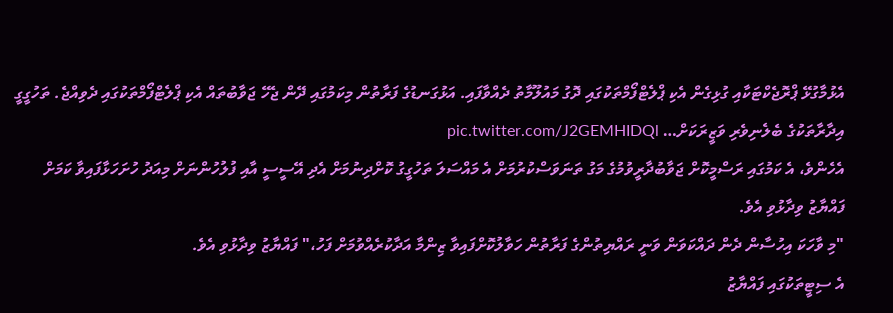އެޅުމާގުޅޭ ޕްރޮޖެކްޓަކާއި ގުޅިގެން އެކި ޕްލެޓްފޯމްތަކުގައި ދޮގު މައުލޫމާތު ދެއްވާފައި. އަޅުގަނޑުގެ ފަރާތުން މިކަމުގައި ދޭން ޖެހޭ ޖަވާބުތައް އެކި ޕްލެޓްފޯމްތަކުގައި ދެވިއްޖެ. ތަހުގީގީ އިދާރާތަކުގެ ބެލެނިވެރި ވަޒީރަކަށް… pic.twitter.com/J2GEMHIDQl
އެހެންވެ، އެ ކަމުގައި ރަސްމީކޮށް ޖަވާބުދާރީވުމުގެ މަގު ތަނަވަސްކުރުމަށް އެ މައްސަލަ ތަހުގީގު ކޮށްދިނުމަށް އެދި އޭސީސީ އާއި ފުލުހުންނަށް މިއަދު ހުށަހަޅާފައިވާ ކަމަށް ފައްޔާޒު ވިދާޅުވި އެވެ.
"މި ވާހަކަ އިހުސާން ދެން ދައްކަވަން ވަނީ ރައްޔިތުންގެ ފަރާތުން ހަވާލުކޮށްފައިވާ ޒިންމާ އަދާކުރެއްވުމަށް ފަހު،" ފައްޔާޒު ވިދާޅުވި އެވެ.
އެ ސިޓީތަކުގައި ފައްޔާޒު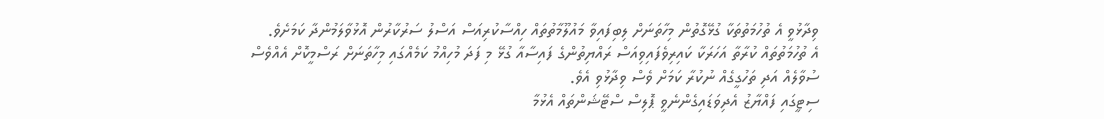ވިދާޅުވީ އެ ތުހުމަތުތަކާ ގުޅޭގޮތުން މިހާތަނަށް ލިބިފައިވާ މައުލޫމާތުތައް ހިއްސާކުރިއަސް އަސްލު ސަރުކާރުން އޮޅުވާލަމުންދާ ކަމަށެވެ.
އެ ތުހުމަތުތައް ކުރާތާ އަހަރަކާ ކައިރިވެފައިވިއަސް ރައްޔިތުންގެ ފައިސާއާ ގުޅޭ މި ފަދަ މުހިއްމު ކަމެއްގައި މިހާތަނަށް ރަސްމީކޮށް އެއްވެސް ސުވާލެއް އަދި ތަހުގީގެއް ނުކުރާ ކަމަށް ވެސް ވިދާޅުވި އެވެ.
ސިޓީގައި ފައްޔާޒު އެދިވަޑައިގެންނެވީ ޕޮލިސް ސްޓޭޝަންތައް އެޅުމާ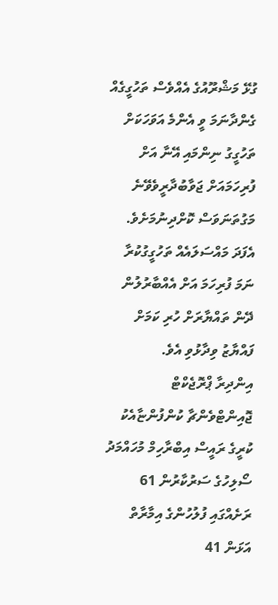ގުޅޭ މަޝްރޫއުގެ އެއްވެސް ތަހުގީގެއް ގެންދާނަމަ ވީ އެންމެ އަވަހަކަށް ތަހުގީގު ނިންމައި އޭނާ އަށް ފުރިހަމައަށް ޖަވާބުދާރީވެވޭނެ މަގުތަނަވަސް ކޮށްދިނުމަށެވެ. އެފަދަ މައްސަލައެއް ތަހުގީގުކުރާ ނަމަ ފުރިހަމަ އަށް އެއްބާރުލުން ދޭން ތައްޔާރަށް ހުރި ކަމަށް ފައްޔާޒު ވިދާޅުވި އެވެ.
އިންދިރާ ޕްރޮޖެކްޓް ޖޮއިންޓްވެންޗާ ކުންފުންޏާއެކު ކުރީގެ ރައީސް އިބްރާހިމް މުހައްމަދު ސޯލިހުގެ ސަރުކާރުން 61 ރަށެއްގައި ފުލުހުންގެ އިމާރާތް އަޅަން 41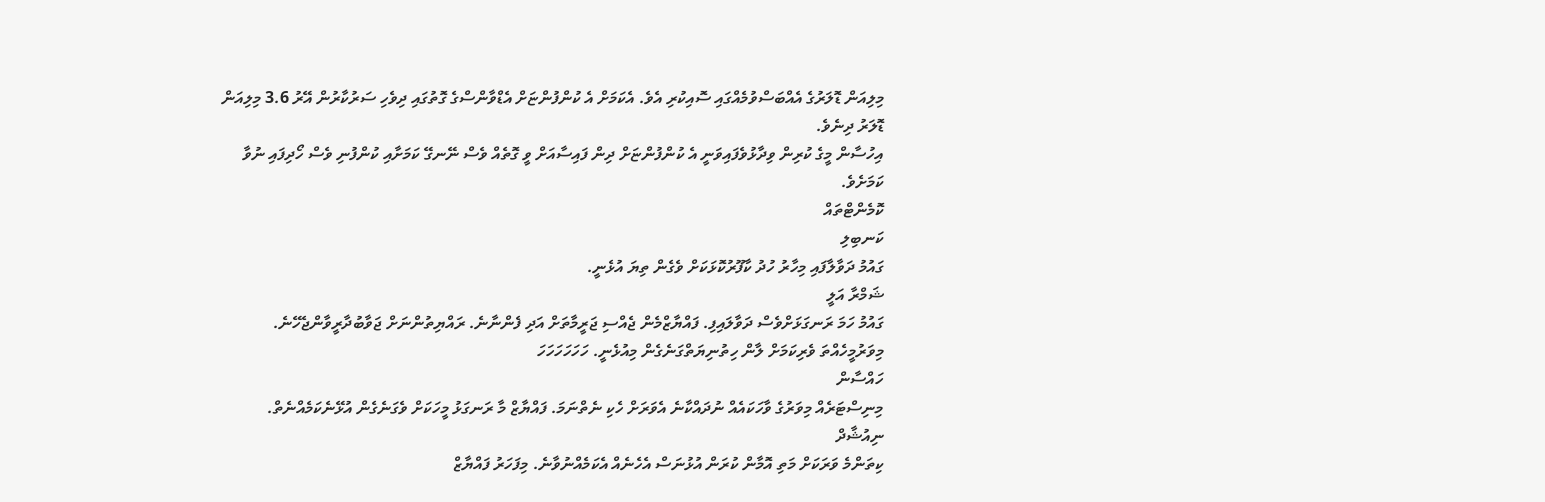މިލިއަން ޑޮލަރުގެ އެއްބަސްވުމެއްގައި ސޮއިކުރި އެވެ. އެކަމަށް އެ ކުންފުންޏަށް އެޑްވާންސްގެ ގޮތުގައި ދިވެހި ސަރުކާރުން އޭރު 3.6 މިލިއަން ޑޮލަރު ދިނެވެ.
އިހުސާން މީގެ ކުރިން ވިދާޅުވެފައިވަނީ އެ ކުންފުންޏަށް ދިން ފައިސާއަށް ވީ ގޮތެއް ވެސް ނޭނގޭ ކަމަށާއި ކުންފުނި ވެސް ހޯދިފައި ނުވާ ކަމަށެވެ.
ކޮމެންޓްތައް
ކަނބިލި
ގައުމު ދަވާލާފައި މިހާރު ހުދު ކާފޫރުކޮޅަކަށް ވެގެން ތިޔަ އުޅެނީ.
ޝަމްރާ އަލީ
ގައުމު ހަމަ ރަނގަޅަށްވެސް ދަވާލައިފި. ފައްޔާޒްމެން ޖެއްސި ޖަރީމާތަށް އަދި ފެންނާނެ. ރައްޔިތުންނަށް ޖަވާބުދާރީވާންޖެހޭނެ. މިވަރުމީހެއްތަ ވެރިކަމަށް ލާން ހިތުނިޔަތްގަނެގެން މިއުޅެނީ. ހަހަހަހަހަހަ
ހައްސާން
މިނިސްޓަރެއް މިވަރުގެ ވާހަކައެއް ނުދައްކާނެ އެވަރަށް ހެކި ނެތްނަމަ. ފައްޔާޒް މާ ރަނގަޅު މީހަކަށް ވެގަނެގެން އުޅޭނެކަމެއްނެތް.
ނިއުޝާދް
ކިތަންމެ ވަރަކަށް މަތި އޮމާން ކުރަން އުޅުނަސް އެހެނެއް އެކަމެއްނުވާނެ. މިފަހަރު ފައްޔާޒް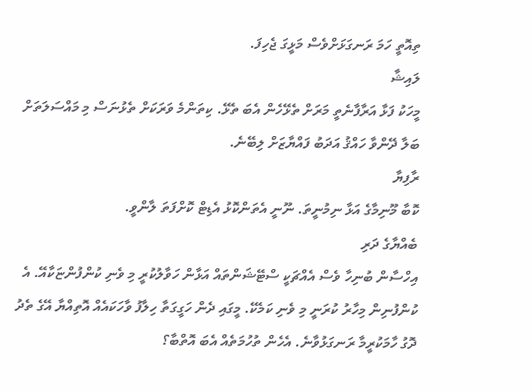ތިއޮތީ ހަމަ ރަނގަޅަށްވެސް މަޅީގަ ޖެހިފަ.
ލައިޝާ
މީހަކު ފަޅާ އަރާފާނެތީ މަރަށް ތެޅޭހެން އެބަ ތެޅޭ. ކިތަންމެ ވަރަކަށް ތެޅުނަސް މި މައްސަލަތަށް ބަލާ ދޭންވާ ހައްޤު އަދަބު ފައްޔާޒަށް ލިބޭނެ.
ރާފިޔާ
ކޮބާ މޫނިމާގެ އަޅާ ނިމުނީތަ. ނޫނީ އެތަންކޮޅު އެޑިޓް ކޮށްފަތަ ލާންވީ.
ބެއްޔާގެ ދަރި
އިހްސާން ބުނިހާ ވެސް އެއްޗަކީ ސްޓޭޝަންތައް އަޅާން ހަވާލުކުރީ މި ވެނި ކުންފުންޏަކާއޭ. އެ ކުންފުނިން މިހާރު ކުރަނީ މި ވެނި ކަމެކޭ. މީގައި ދެން ހަގީގަތާ ހިލާފު ވާހަކައެއް އޮތިއްޔާ އޭގެ ތެދު ދޮގު ހާމަކުރީމާ ރަނގަޅުވާނެ. އެހެން ތުހުމަތެއް އެބަ އޮތްބާ؟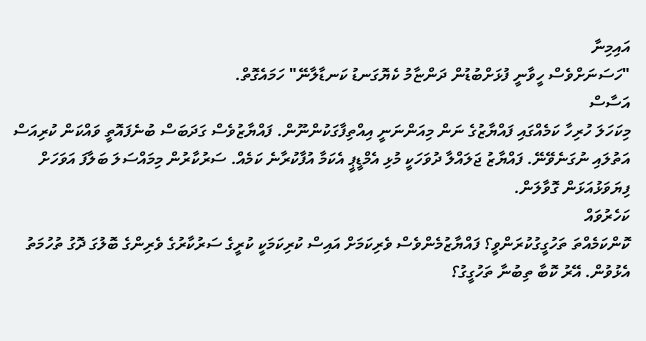އައިމިނާ
"ހަސަނަށްވެސް ހީވާނީ ފުޅަށްބުޑުން ދަންޏާމު ކެޔޮގަނޑު ކަނޑާލާނޭ" ހަމައެގޮތް.
އަސާސް
މިކަހަލަ ހުރިހާ ކަމެއްގައި ފައްޔާޒުގެ ނަން މިއަންނަނީ އިއްތިފާގަކުންނޫން. ފައްޔާޒުވެސް ގަދަބަސް ބުނެފައޮތީ ވައްކަން ކުރިއަސް އަތުލައި ނުގަނެވޭނޭ. ފައްޔާޒު ޖަލައްލާ ދުވަހަކީ މުޅި އެމްޑީޕީ އެކަމާ އުފާކުރާނެ ކަމެއް. ސަރުކާރުން މިމައްސަލަ ބަލާފަ އަވަހަށް ފިޔަވަޅުއަޅަން ގޮވާލަން.
ކަހެރުވައް
ކޮންކަމެއްތަ ތަހުގީގުކުރަންވީ؟ ފައްޔާޒުމެންވެސް ވެރިކަމަށް އައިސް ކުރިކަމަކީ ކުރީގެ ސަރުކާރުގެ ވެރިންގެ ބޮލުގަ ދޮގު ތުހުމަތު އެޅުވުން. އޭރު ކޮބާ ތިބުނާ ތަހުގީގު؟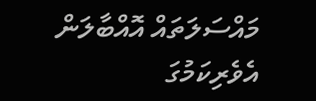މައްސަލަތައް އޮއްބާލަން އެވެރިކަމުގަ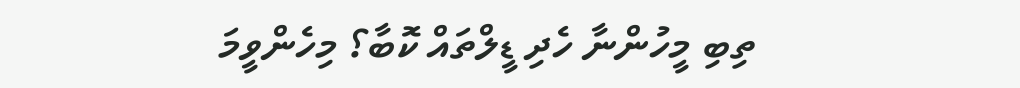ތިބި މީހުންނާ ހެދި ޑީލްތައް ކޮބާ؟ މިހެންވީމަ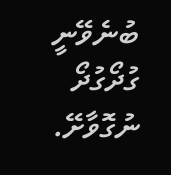ބުނެވޭނީ ގުދޯގުދޯ ނުގޮވާށޭ.